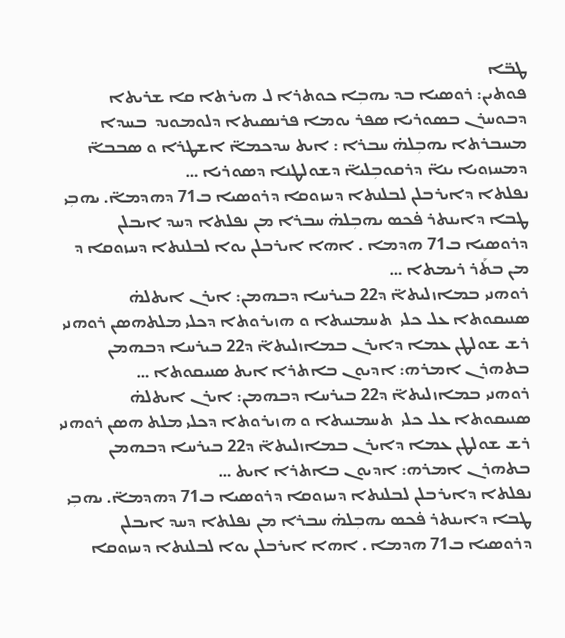ܛܒ̈ܐ
ܦܘܬܝܢ: ܪܘܣܝܐ ܒܕ ܝܗܒܼܐ ܟܘܬܪܐ ܠ ܗܝܪܬܐ ܩܐ ܫܪܝܬܐ ܕܒܘܚܪܢ ܒܣܘܪܝܐ ܣܦܪ ܝܘܡܐ ܦܪܢܣܝܬܐ ܕܠܘܡܘܢܕ  ܒܚܕܐ ܡܚܒܪܬܐ ܝܗܒܼܠܗ̇ ܚܒܪܐ : ܐܝܬ ܚܕܟܡܐ̈ ܐܫܛܪܐ ܘ ܣܒܒܐ̈ ܕܡܚܙܘܝܐ ܝܢܐ̈ ܕܪܩܘܒܼܠܝܐ̈ ܕܫܘܠܛܢܐ ܕܣܘܪܝܐ …
ܢܦܠܬܐ ܕܐܝܪܒܠܢ ܠܒܠܢܬܐ ܕܚܙܘܩܐ ܕܪܘܣܝܐ ܒ71 ܕܗܕܡܐ̈. ܝܗܒܼܝ ܛܒܐ ܕܐܝܢܬܪ ܦ̇ܟܣ ܝܗܒܼܠܗ̇ ܚܒܪܐ ܡܢ ܢܦܠܬܐ ܕܚܕ ܐܝܒܠܢ ܕܪܘܣܝܐ ܒ71 ܗܕܡܐ . ܐܗܐ ܐܝܪܒܠܢ ܝܘܐ ܠܒܠܢܬܐ ܕܚܙܘܩܐ ܕ ܡܢ ܒܬܰܪ ܪܝܡܬܐ …
ܪܘܗܢܝ ܒܡܐܙܠܝܬܐ̈ ܕ22 ܒܝܪܚܐ ܕܒܗܡܢ: ܐܝܪܢ ܐܝܬܠܗ̇ ܣܢܝܩܘܬܐ ܥܠ ܟܠܝ  ܬܚܡܢܝܬܐ ܘ ܗܙܝܪܘܬܐ ܕܟܠܝ ܡܠܬܗܣܢ ܪܘܗܢܝ ܪܫ ܫܘܠܛܢ ܥܡܐ ܕܐܝܪܢ ܒܡܐܙܠܝܬܐ̈ ܕ22 ܒܝܪܚܐ ܕܒܗܡܢ ܒܬܗܪܢ ܐܡܪܗ: ܐܕܝܘܢ ܒܐܬܪܐ ܐܝܬ ܣܢܝܩܘܬܐ …
ܪܘܗܢܝ ܒܡܐܙܠܝܬܐ̈ ܕ22 ܒܝܪܚܐ ܕܒܗܡܢ: ܐܝܪܢ ܐܝܬܠܗ̇ ܣܢܝܩܘܬܐ ܥܠ ܟܠܝ  ܬܚܡܢܝܬܐ ܘ ܗܙܝܪܘܬܐ ܕܟܠܝ ܡܠܬ ܗܣܢ ܪܘܗܢܝ ܪܫ ܫܘܠܛܢ ܥܡܐ ܕܐܝܪܢ ܒܡܐܙܠܝܬܐ̈ ܕ22 ܒܝܪܚܐ ܕܒܗܡܢ ܒܬܗܪܢ ܐܡܪܗ: ܐܕܝܘܢ ܒܐܬܪܐ ܐܝܬ …
ܢܦܠܬܐ ܕܐܝܪܒܠܢ ܠܒܠܢܬܐ ܕܚܙܘܩܐ ܕܪܘܣܝܐ ܒ71 ܕܗܕܡܐ̈. ܝܗܒܼܝ ܛܒܐ ܕܐܝܢܬܪ ܦ̇ܟܣ ܝܗܒܼܠܗ̇ ܚܒܪܐ ܡܢ ܢܦܠܬܐ ܕܚܕ ܐܝܒܠܢ ܕܪܘܣܝܐ ܒ71 ܗܕܡܐ . ܐܗܐ ܐܝܪܒܠܢ ܝܘܐ ܠܒܠܢܬܐ ܕܚܙܘܩܐ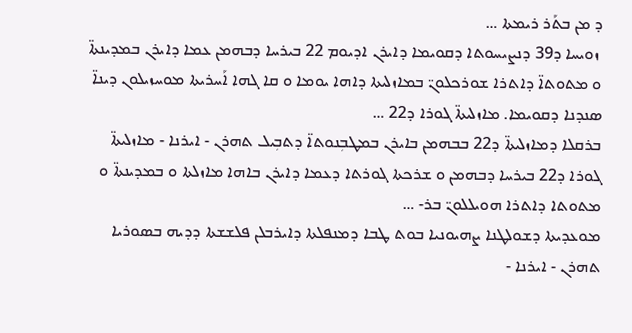ܕ ܡܢ ܒܬܰܪ ܪܝܡܬܐ …
 ܙܘܝܚܐ ܕ39 ܕܢܨܝܚܘܬܐ ܕܩܘܝܡܐ ܕܐܝܪܢ ܐܕܝܘܡ 22 ܒܝܪܚܐ ܕܒܗܡܢ ܥܡܐ ܕܐܝܪܢ ܒܡܕܝܢܬܐ̈ ܘ ܡܬܘܬܐ̈ ܕܐܬܪܐ ܫܘܪܟܠܘܢ̈ ܒܡܐܙܠܝܬܐ ܕܐܗܐ ܝܘܡܐ ܘ ܩܐ ܓܗܐ ܐܰܚܪܝܬܐ ܡܘܚܙܝܠܘܢ ܕܝܢܐ̈ ܣܢܕܢܐ ܕܩܘܝܡܐ. ܡܐܙܠܝܬܐ̈ ܓܘܪܐ ܕ22 …
ܒܪܩܠܐ ܕܡܐܙܠܝܬܐ̈ ܕ22 ܒܒܗܡܢ ܒܐܝܪܢ ܒܡܛܒܼܢܘܬܐ̈ ܕܬܒܼܝܠ ܬܗܪܢ - ܐܝܪܢܐ - ܡܐܙܠܝܬܐ̈ ܓܘܪܐ ܕ22 ܒܝܪܚܐ ܕܒܗܡܢ ܘ ܫܪܟܬܐ ܓܘܪܬܐ ܕܥܡܐ ܕܐܝܪܢ ܒܐܗܐ ܡܐܙܠܬܐ ܘ ܒܡܕܝܢܬܐ̈ ܘ ܡܬܘܬܐ ܕܐܬܪܐ ܗܘܝܠܠܘܢ̈ ܒܪ- …
ܡܘܥܕܝܬܐ ܕܫܘܠܛܢܐ ܨܗܝܘܢܝܐ ܒܘܬ ܛܒܐ ܕܡܢܦܠܬܐ ܕܐܝܪܒܠܢ ܦܠܫܫܬܐ ܕܕܝܗ ܒܣܘܪܝܐ   ܬܗܪܢ - ܐܝܪܢܐ -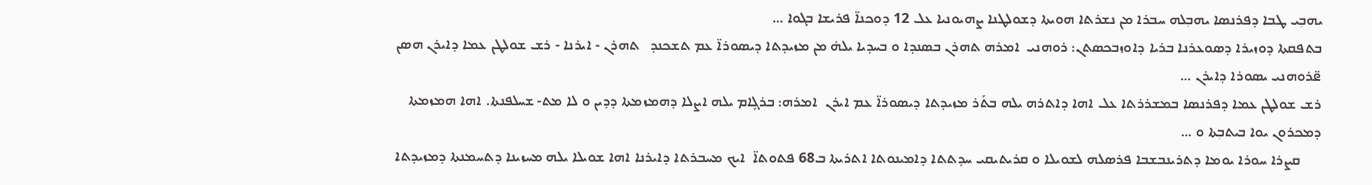ܝܗܒܼܝ ܛܒܐ ܕܦܪܢܣܐ ܝܗܒܼܠܗ ܚܒܪܐ ܡܢ ܢܫܪܬܐ ܗܘܝܬܐ ܕܫܘܠܛܢܐ ܨܗܝܘܢܝܐ ܥܠ 12 ܕܘܟܢܐ̈ ܦܪܝܫܐ ܒܓܘܐ …
ܒܬܦܩܬܐ ܕܘܙܝܪܐ ܕܣܘܥܪܢܐ ܒܪܝܐ ܕܐܘܙܒܟܣܬܢ: ܪܘܗܢܝ  ܐܡܪܗ ܬܗܪܢ ܒܣܢܕܐ ܘ ܒܚܕܝܐ ܝܠܗ̇ ܡܢ ܡܙܝܕܬܐ ܕܝܣܘܪܐ̈ ܥܡ ܬܫܟܢܕ   ܬܗܪܢ - ܐܝܪܢܐ - ܪܫ ܫܘܠܛܢ ܥܡܐ ܕܐܝܪܢ ܗܣܢ ܧܪܘܗܢܝ ܝܣܘܪܐ ܕܐܝܪܢ …
ܪܫ ܫܘܠܛܢ ܥܡܐ ܕܦܪܢܣܐ ܒܡܫܪܪܬܐ ܥܠ ܐܗܐ ܕܐܬܪܗ ܝܠܗ ܒܬܰܪ ܡܙܝܕܬܐ ܕܝܣܘܪܐ̈ ܥܡ ܐܝܪܢ  ܐܡܪܗ: ܒܪܓܻܐܡ ܝܠܗ ܐܨܠܐ ܕܗܡܙܡܬܐ ܕܕܝܢ ܘ ܠܐ ܡܬ- ܫܚܠܦܢܬܐ. ܐܗܐ ܗܡܙܡܬܐ ܕܡܟܪܘܢ ܝܘܐ ܒܝܬܒܼܬܐ ܘ …
      ܩܨܪܐ ܚܘܪܐ ܝܘܡܐ ܕܬܪܝܢܒܫܒܐ ܦܪܣܠܗ ܠܫܘܝܠܐ ܘ ܩܪܝܬܝܩܝ ܚܕܬܬܐ ܕܐܡܝܢܘܬܐ ܐܬܪܝܬܐ ܒ68 ܦܬܘܬܐ̈  ܐܝܟ ܡܚܒܪܬܐ ܕܐܝܪܢܐ ܐܗܐ ܫܘܝܠܐ ܝܠܗ ܡܚܙܝܢܐ ܕܬܚܡܢܬܐ ܕܡܙܝܕܬܐ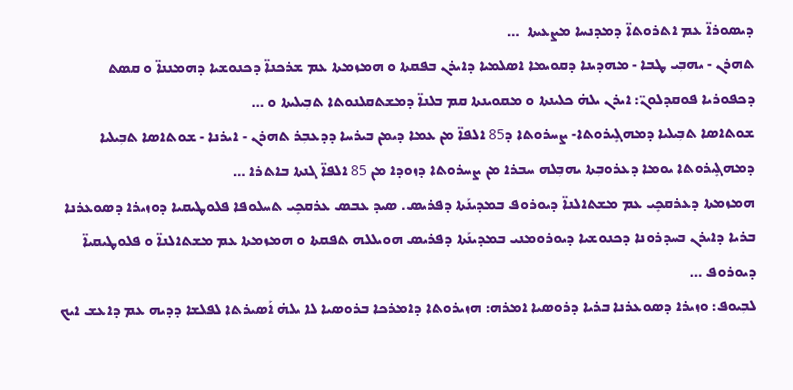ܕܝܣܘܪܐ̈ ܥܡ ܐܬܪܘܬܐ̈ ܕܡܕܢܚܐ ܡܨܥܝܬܐ  …
ܬܗܪܢ - ܝܗܒܼܝ ܛܒܐ - ܡܗܕܝܢܐ ܕܩܘܝܡܐ ܐܣܠܡܝܐ ܕܐܝܪܢ ܒܦܩܬܐ ܘ ܗܡܙܡܬܐ ܥܡ ܫܪܟܢܐ̈ ܕܟܢܘܫܝܐ ܕܗܡܢܢܐ̈ ܘ ܩܣܬ ܕܟܦܘܪܝܐ ܦܘܩܕܠܘܢ̈: ܐܝܪܢ ܝܠܗ̇ ܟܠܝܢܬܐ ܘ ܡܩܘܝܢܬܐ ܩܡ ܒܠܢܐ̈ ܕܡܫܬܩܠܢܘܬܐ ܬܒܼܝܠܝܬܐ ܘ …
ܫܘܬܐܣܐ ܬܒܼܝܠܝܐ ܕܡܗܓܻܝܪܘܬܐ- ܨܚܪܘܬܐ ܕ85 ܐܠܦܐ̈ ܡܢ ܥܡܐ ܕܝܡܢ ܒܝܪܚܐ ܕܕܥܒܼܪ ܬܗܪܢ - ܐܝܪܢܐ - ܫܘܬܐܣܐ ܬܒܼܝܠܝܐ ܕܡܗܓܻܝܪܘܬܐ ܝܘܡܐ ܕܥܪܘܒܼܬܐ ܝܗܒܼܠܗ ܚܒܪܐ ܡܢ ܨܚܪܘܬܐ ܕܙܘܕܐ ܡܢ 85 ܐܠܦܐ̈ ܓܢܬܐ ܒܐܬܪܐ …
ܗܡܙܡܬܐ ܕܥܪܩܟܻܝ ܥܡ ܡܫܬܐܠܢܐ̈ ܕܝܘܪܘܦ ܒܡܕܝܢܰܬܐ ܕܦܪܝܣ. ܣܝܕ ܥܒܣ ܥܪܩܟܻܝ ܬܚܠܘܦܐ ܦܠܘܛܝܩܝܐ ܕܘܙܝܪܐ ܕܣܘܥܪܢܐ ܒܪܝܐ ܕܐܝܪܢ ܒܚܕܪܘܢܐ ܕܟܢܘܫܝܐ ܕܝܘܪܘܡܢܝ ܒܡܕܝܢܰܬܐ ܕܦܪܝܣ ܗܘܝܠܠܗ ܬܦܩܬܐ ܘ ܗܡܙܡܬܐ ܥܡ ܡܫܬܐܠܢܐ̈ ܘ ܦܠܘܛܝܩܝܐ̈ ܕܝܘܪܘܦ …
ܠܒܼܝܘܦ: ܘܙܝܪܐ ܕܣܘܥܪܢܐ ܒܪܝܐ ܕܪܘܣܝܐ ܐܡܪܗ: ܗܙܝܪܘܬܐ ܕܐܡܪܟܐ ܒܪܘܣܝܐ ܠܐ ܝܠܗ̇ ܐܰܣܝܪܬܐ ܠܦܠܫܐ ܕܕܝܗ ܥܡ ܕܐܥܫ ܐܝܟ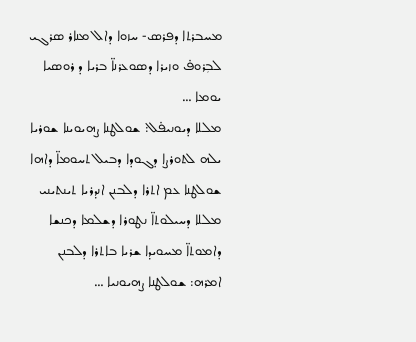ܡܚܒܪܬܐ ܕܦܪܣ- ܚܙܘܐ ܕܐܠ ܡܢܐܪ ܣܪܓܝ ܠܒܼܪܘܦ̇ ܘܙܝܪܐ ܕܣܘܥܪܢܐ̈ ܒܪܝܐ ܕ ܪܘܣܝܐ ܝܘܡܐ …
ܡܠܠܐ ܕܝܘܢܝܦ̇ܠ: ܫܘܠܛܢܐ ܨܗܝܘܝܢܐ ܫܘܪܝܐ ܝܠܗ ܠܬܘܪܨܐ ܕܓܘܕܐ ܕܒܝܠ ܬܚܘܡܐ̈ ܕܐܗܐ ܫܘܠܛܢܐ ܥܡ ܐܬܪܐ ܕܠܒܢܢ ܐܢܕܪܝܐ ܬܝܢܬܝܢܝ ܡܠܠܐ ܕܚܝܠܘܬܐ̈ ܢܛܘܪܐ ܕܫܠܡܐ ܕܟܢܫܐ ܕܐܡܘܬܐ̈ ܡܚܘܝܕܐ ܫܪܝܐ ܒܐܬܪܐ ܕܠܒܢܢ ܐܡܪܗ: ܫܘܠܛܢܐ ܨܗܝܘܢܝܐ …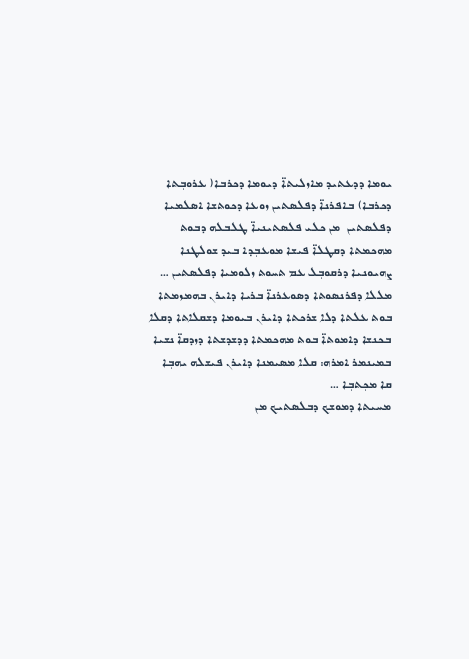ܝܘܡܐ ܕܕܥܬܝܕ ܡܐܙܠܝܬܐ̈ ܕܝܘܡܐ ܕܟܪܒܐ( ܥܪܘܒܼܬܐ ܕܟܪܒܐ) ܒܐܦܪܢܐ̈ ܕܦܠܣܬܝܢ ܙܘܥܐ ܕܟܘܬܫܐ ܐܣܠܡܝܐ  ܕܦܠܣܬܝܢ  ܡܢ ܟܠܝ ܦܠܣܬܝܢܝܐ̈ ܛܠܒܠܗ ܕܒܘܬ ܡܗܟܡܬܐ ܕܩܛܠܐ̈ ܦܝܫܐ ܡܘܥܒܼܕܐ ܒܝܕ ܫܘܠܛܢܐ ܨܗܝܘܢܝܐ ܕܪܩܘܒܼܠ ܥܡ ܬܚܘܬ ܙܠܘܡܝܐ ܕܦܠܣܬܝܢ …
ܡܠܠܐ ܕܦܪܢܣܘܬܐ ܕܣܘܥܪܢܐ̈ ܒܪܝܐ ܕܐܝܪܢ ܒܗܡܙܡܬܐ ܒܘܬ ܥܠܬܐ ܕܠܐ ܫܪܟܬܐ ܕܐܝܪܢ ܒܝܘܡܐ ܕܫܩܠܐܬܐ ܕܩܠܐ ܒܟܢܫܐ ܕܐܡܘܬܐ̈ ܒܘܬ ܡܗܟܡܬܐ ܕܕܫܕܫܬܐ ܕܙܕܩܐ̈ ܢܫܝܐ ܒܡܝܢܡܪ ܐܡܪܗ: ܩܠܐ ܡܣܝܡܢܐ ܕܐܝܪܢ ܦܝܫܠܗ ܝܗܒܼܐ ܩܐ ܡܟܼܬܒܼܐ …
ܡܚܝܬܐ ܕܡܘܫܟ ܕܒܠܣܬܝܟ ܡܢ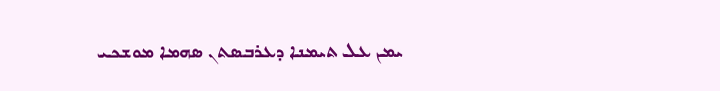ܝܡܢ ܥܠ ܬܝܡܢܐ ܕܥܪܒܣܬܢ ܣܗܡܐ ܡܘܫܟܝ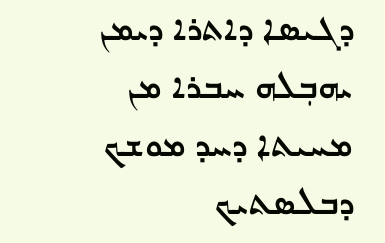ܕܓܝܣܐ ܕܐܬܪܐ ܕܝܡܢ ܝܗܒܼܠܗ ܚܒܪܐ ܡܢ ܡܚܝܬܐ ܕܚܕ ܡܘܫܟ ܕܒܠܣܬܝܟ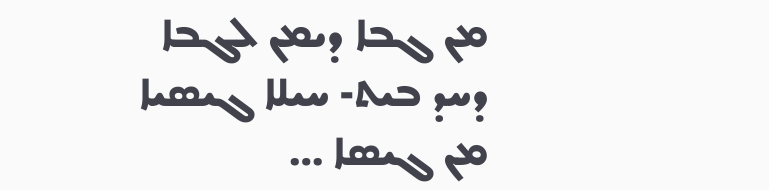ܡܢ ܓܒܐ ܕܝܡܢ ܠܓܒܐ ܕܚܕ ܒܝܬ- ܚܝܠܐ ܓܝܣܝܐ ܡܢ ܓܝܣܐ …